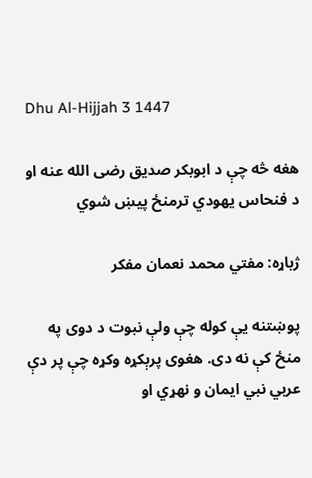Dhu Al-Hijjah 3 1447

هغه څه چې د ابوبکر صدیق رضی الله عنه او د فنحاس یهودي ترمنځ پیښ شوي

ژباړه: مفتي محمد نعمان مفکر

پوښتنه یې کوله چې ولې نبوت د دوی په منځ کې نه دی. هغوی پرېکړه وکړه چې پر دې عربي نبي ایمان و نهړي او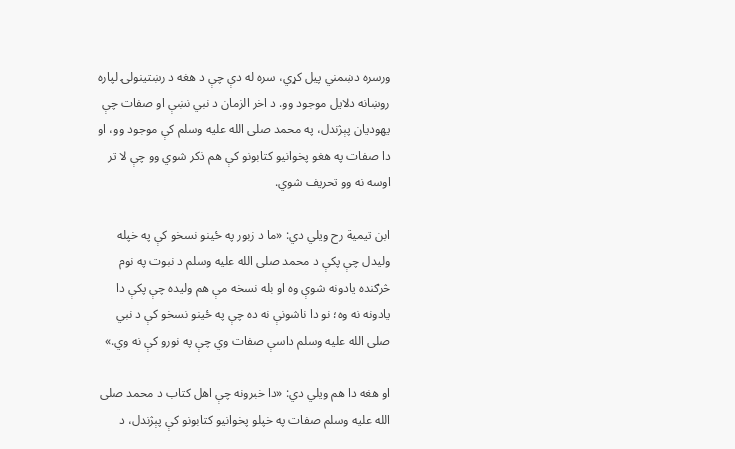ورسره دښمني پیل کړي، سره له دې چې د هغه د رښتینولۍ لپاره روښانه دلایل موجود وو. د اخر الزمان د نبي نښې او صفات چې یهودیان پېژندل، په محمد صلى الله عليه وسلم کې موجود وو، او دا صفات په هغو پخوانیو کتابونو کې هم ذکر شوي وو چې لا تر اوسه نه وو تحریف شوي.

ابن تيمية رح ویلي دي: «ما د زبور په ځینو نسخو کې په خپله ولیدل چې پکې د محمد صلى الله عليه وسلم د نبوت په نوم څرګنده یادونه شوې وه او بله نسخه مې هم ولیده چې پکې دا یادونه نه وه؛ نو دا ناشونې نه ده چې په ځینو نسخو کې د نبي صلى الله عليه وسلم داسې صفات وي چې په نورو کې نه وي.»

او هغه دا هم ویلي دي: «دا خبرونه چې اهل کتاب د محمد صلى الله عليه وسلم صفات په خپلو پخوانیو کتابونو کې پېژندل، د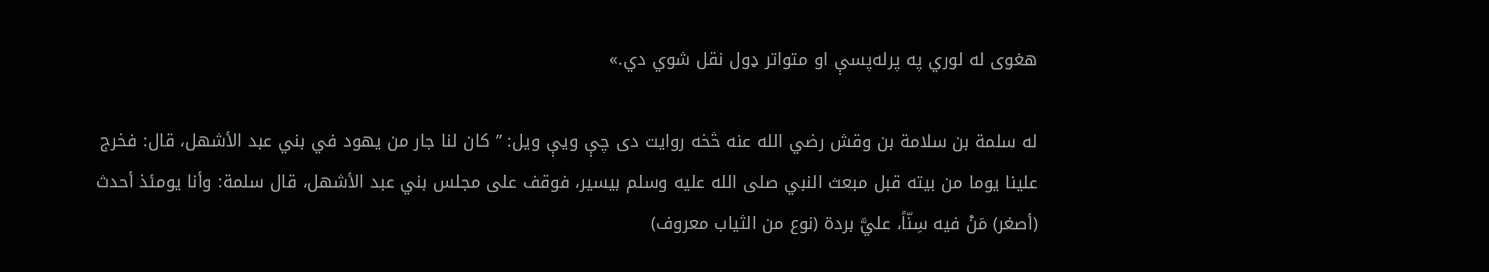هغوی له لوري په پرله‌پسې او متواتر ډول نقل شوي دي.»

له سلمة بن سلامة بن وقش رضي الله عنه څخه روایت دی چې ویې ویل: ” كان لنا جار من يهود في بني عبد الأشهل، قال: فخرج علينا يوما من بيته قبل مبعث النبي صلى الله عليه وسلم بيسير، فوقف على مجلس بني عبد الأشهل، قال سلمة: وأنا يومئذ أحدث (أصغر) مَنْ فيه سِنّاً، عليَّ بردة (نوع من الثياب معروف)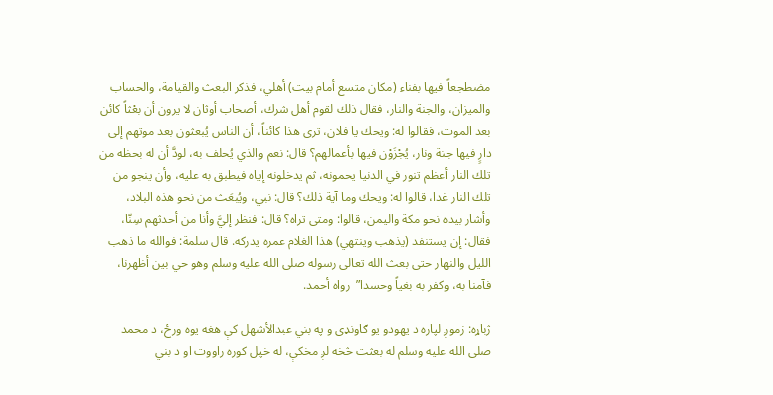مضطجعاً فيها بفناء (مكان متسع أمام بيت) أهلي، فذكر البعث والقيامة، والحساب والميزان، والجنة والنار، فقال ذلك لقوم أهل شرك، أصحاب أوثان لا يرون أن بعْثاً كائن بعد الموت، فقالوا له: ويحك يا فلان، ترى هذا كائناً، أن الناس يُبعثون بعد موتهم إلى دارٍ فيها جنة ونار، يُجْزَوْن فيها بأعمالهم؟ قال: نعم والذي يُحلف به، لودَّ أن له بحظه من تلك النار أعظم تنور في الدنيا يحمونه، ثم يدخلونه إياه فيطبق به عليه، وأن ينجو من تلك النار غدا، قالوا له: ويحك وما آية ذلك؟ قال: نبي، ويُبعَث من نحو هذه البلاد، وأشار بيده نحو مكة واليمن، قالوا: ومتى تراه؟ قال: فنظر إليَّ وأنا من أحدثهم سِنّا، فقال: إن يستنفد (يذهب وينتهي) هذا الغلام عمره يدركه. قال سلمة: فوالله ما ذهب الليل والنهار حتى بعث الله تعالى رسوله صلى الله عليه وسلم وهو حي بين أظهرنا، فآمنا به، وكفر به بغياً وحسدا”  رواه أحمد.

ژباړه: زموږ لپاره د یهودو یو ګاونډی و په بني عبدالأشهل کې هغه یوه ورځ، د محمد صلى الله عليه وسلم له بعثت څخه لږ مخکې، له خپل کوره راووت او د بني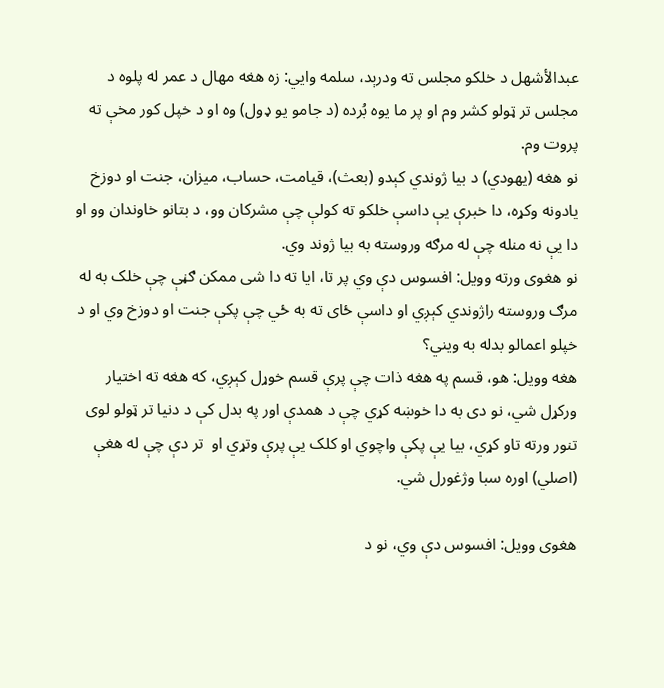عبدالأشهل د خلکو مجلس ته ودرېد، سلمه وایي: زه هغه مهال د عمر له پلوه د مجلس تر ټولو کشر وم او پر ما یوه بُرده (د جامو یو ډول) وه او د خپل کور مخې ته پروت وم.
نو هغه (یهودي) د بیا ژوندي کېدو (بعث)، قیامت، حساب، میزان، جنت او دوزخ یادونه وکړه، دا خبرې یې داسې خلکو ته کولې چې مشرکان وو، د بتانو خاوندان وو او دا یې نه منله چې له مرګه وروسته به بیا ژوند وي.
نو هغوی ورته وویل: افسوس دې وي پر تا، ایا ته دا شی ممکن ګڼې چې خلک به له مرګ وروسته راژوندي کېږي او داسې ځای ته به ځي چې پکې جنت او دوزخ وي او د خپلو اعمالو بدله به ویني؟
هغه وویل: هو، قسم په هغه ذات چې پرې قسم خوړل کېږي، که هغه ته اختیار ورکړل شي، نو دی به دا خوښه کړي چې د همدې اور په بدل کې د دنیا تر ټولو لوی تنور ورته تاو کړي، بیا یې پکې واچوي او کلک یې پرې وتړي او  تر دې چې له هغې (اصلي) اوره سبا وژغورل شي.

هغوی وویل: افسوس دې وي، نو د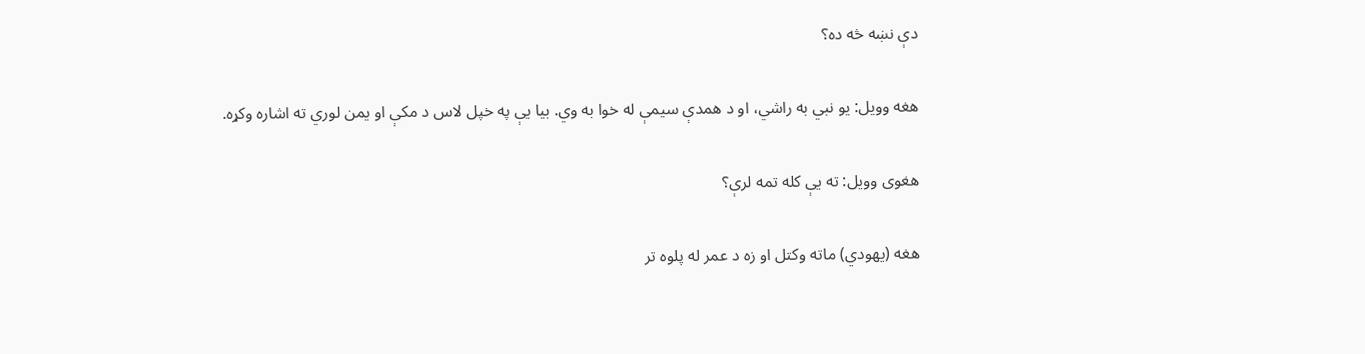دې نښه څه ده؟

هغه وویل: یو نبي به راشي، او د همدې سیمې له خوا به وي. بیا یې په خپل لاس د مکې او یمن لوري ته اشاره وکړه.

هغوی وویل: ته یې کله تمه لرې؟

هغه (یهودي) ماته وکتل او زه د عمر له پلوه تر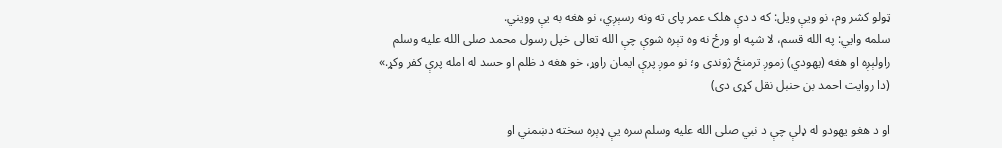ټولو کشر وم، نو ویې ویل: که د دې هلک عمر پای ته ونه رسېږي، نو هغه به یې وویني.
سلمه وایي: په الله قسم، لا شپه او ورځ نه وه تېره شوې چې الله تعالی خپل رسول محمد صلى الله عليه وسلم راولېږه او هغه (یهودي) زموږ ترمنځ ژوندی و؛ نو موږ پرې ایمان راوړ، خو هغه د ظلم او حسد له امله پرې کفر وکړ.»
(دا روایت احمد بن حنبل نقل کړی دی)

او د هغو یهودو له ډلې چې د نبي صلى الله عليه وسلم سره یې ډېره سخته دښمني او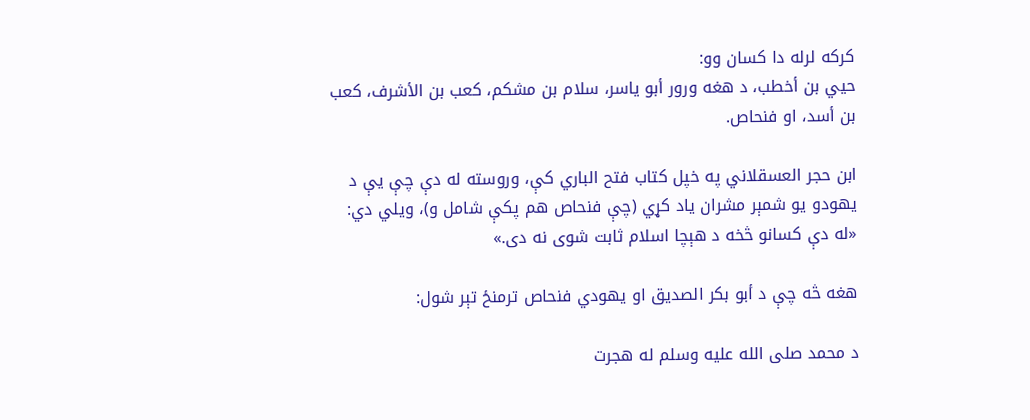کرکه لرله دا کسان وو:
حيي بن أخطب، د هغه ورور أبو ياسر، سلام بن مشكم، كعب بن الأشرف، كعب بن أسد، او فنحاص.

ابن حجر العسقلاني په خپل کتاب فتح الباري کې، وروسته له دې چې یې د یهودو یو شمېر مشران یاد کړي (چې فنحاص هم پکې شامل و)، ویلي دي:
«له دې کسانو څخه د هېچا اسلام ثابت شوی نه دی.»

هغه څه چې د أبو بكر الصديق او یهودي فنحاص ترمنځ تېر شول:

د محمد صلى الله عليه وسلم له هجرت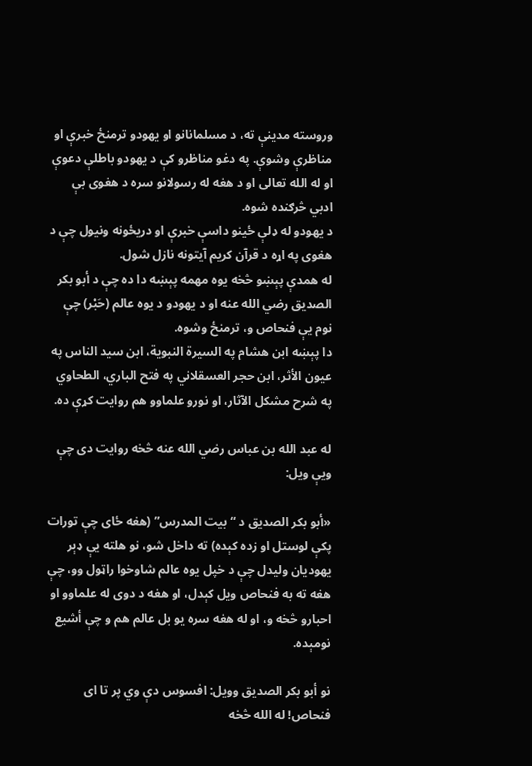وروسته مدینې ته، د مسلمانانو او یهودو ترمنځ خبرې او مناظرې وشوې. په دغو مناظرو کې د یهودو باطلې دعوې او له الله تعالی او د هغه له رسولانو سره د هغوی بې ادبي څرګنده شوه.
د یهودو له ډلې ځینو داسې خبرې او دریځونه ونیول چې د هغوی په اړه د قرآن کریم آیتونه نازل شول.
له همدې پېښو څخه یوه مهمه پېښه دا ده چې د أبو بكر الصديق رضي الله عنه او د یهودو د یوه عالم (حَبْر) چې نوم یې فنحاص و، ترمنځ وشوه.
دا پېښه ابن هشام په السيرة النبوية، ابن سيد الناس په عيون الأثر، ابن حجر العسقلاني په فتح الباري، الطحاوي په شرح مشكل الآثار، او نورو علماوو هم روایت کړې ده.

له عبد الله بن عباس رضي الله عنه څخه روایت دی چې ویې ویل:

«أبو بكر الصديق د “بیت المدرس” (هغه ځای چې تورات پکې لوستل او زده کېده) ته داخل شو، نو هلته یې ډېر یهودیان ولیدل چې د خپل یوه عالم شاوخوا راټول وو، چې هغه ته به فنحاص ویل کېدل، او هغه د دوی له علماوو او احبارو څخه و، او له هغه سره یو بل عالم هم و چې أشيع نومېده.

نو أبو بكر الصديق وویل: افسوس دې وي پر تا ای فنحاص! له الله څخه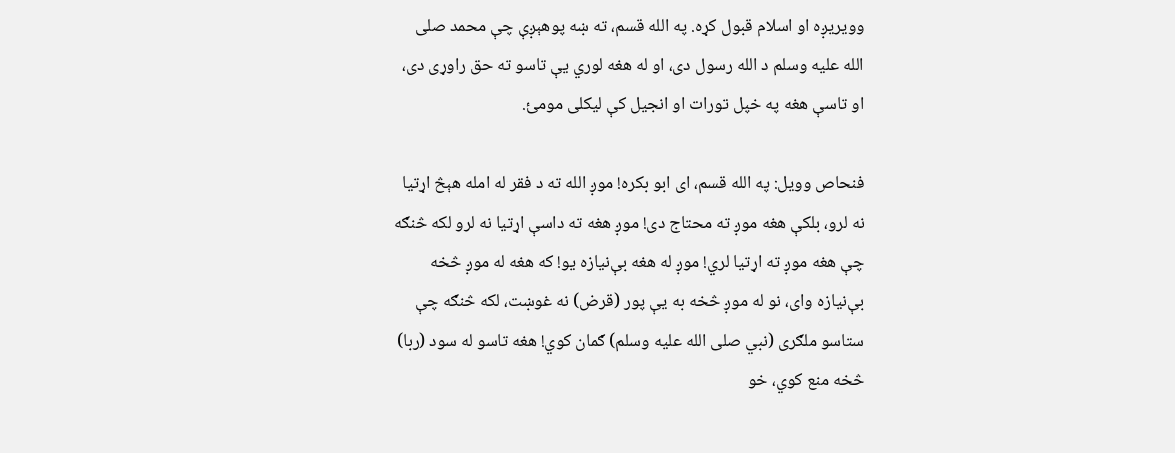وویریږه او اسلام قبول کړه. په الله قسم، ته ښه پوهېږې چې محمد صلى الله عليه وسلم د الله رسول دی، او له هغه لوري یې تاسو ته حق راوړی دی، او تاسې هغه په خپل تورات او انجیل کې لیکلی مومئ.

فنحاص وویل: په الله قسم، ای ابو بکره! موږ الله ته د فقر له امله هېڅ اړتیا نه لرو، بلکې هغه موږ ته محتاج دی! موږ هغه ته داسې اړتیا نه لرو لکه څنګه چې هغه موږ ته اړتیا لري! موږ له هغه بې‌نیازه یو! که هغه له موږ څخه بې‌نیازه وای، نو له موږ څخه به یې پور (قرض) نه غوښت، لکه څنګه چې ستاسو ملګری (نبي صلى الله عليه وسلم) ګمان کوي! هغه تاسو له سود (ربا) څخه منع کوي، خو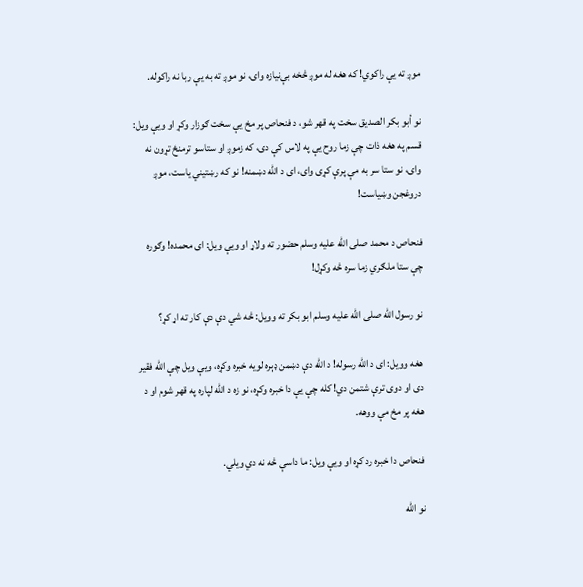موږ ته یې راکوي! که هغه له موږ څخه بې‌نیازه وای، نو موږ ته به یې ربا نه راکوله.

نو أبو بكر الصديق سخت په قهر شو، د فنحاص پر مخ یې سخت ګوزار وکړ او ویې ویل: قسم په هغه ذات چې زما روح یې په لاس کې دی، که زموږ او ستاسو ترمنځ تړون نه وای، نو ستا سر به مې پرې کړی وای، ای د الله دښمنه! نو که رښتیني یاست، موږ دروغجن وښیاست!

فنحاص د محمد صلى الله عليه وسلم حضور ته ولاړ او ویې ویل: ای محمده! وګوره چې ستا ملګري زما سره څه وکړل!

نو رسول الله صلى الله عليه وسلم ابو بکر ته وویل: څه شي دې دې کار ته اړ کړ؟

هغه وویل: ای د الله رسوله! د الله دې دښمن ډېره لویه خبره وکړه، ویې ویل چې الله فقیر دی او دوی ترې شتمن دي! کله چې یې دا خبره وکړه، نو زه د الله لپاره په قهر شوم او د هغه پر مخ مې ووهه.

فنحاص دا خبره رد کړه او ویې ویل: ما داسې څه نه دي ویلي.

نو الله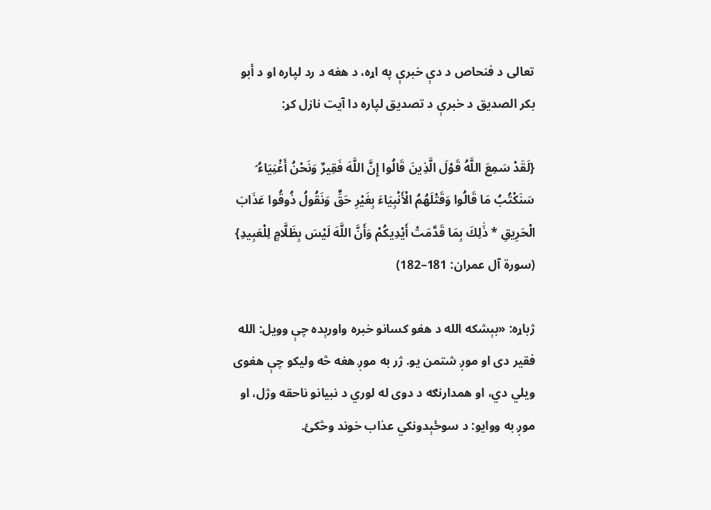تعالی د فنحاص د دې خبرې په اړه، د هغه د رد لپاره او د أبو بكر الصديق د خبرې د تصدیق لپاره دا آیت نازل کړ:

{لَقَدْ سَمِعَ اللَّهُ قَوْلَ الَّذِينَ قَالُوا إِنَّ اللَّهَ فَقِيرٌ وَنَحْنُ أَغْنِيَاءُ ۘ سَنَكْتُبُ مَا قَالُوا وَقَتْلَهُمُ الْأَنْبِيَاءَ بِغَيْرِ حَقٍّ وَنَقُولُ ذُوقُوا عَذَابَ الْحَرِيقِ * ذَٰلِكَ بِمَا قَدَّمَتْ أَيْدِيكُمْ وَأَنَّ اللَّهَ لَيْسَ بِظَلَّامٍ لِلْعَبِيدِ}
(سورة آل عمران: 181–182)

ژباړه: «بېشکه الله د هغو کسانو خبره واورېده چې وویل: الله فقیر دی او موږ شتمن یو. ژر به موږ هغه څه ولیکو چې هغوی ویلي دي، او همدارنګه د دوی له لوري د نبیانو ناحقه وژل، او موږ به ووایو: د سوځېدونکي عذاب خوند وڅکئ.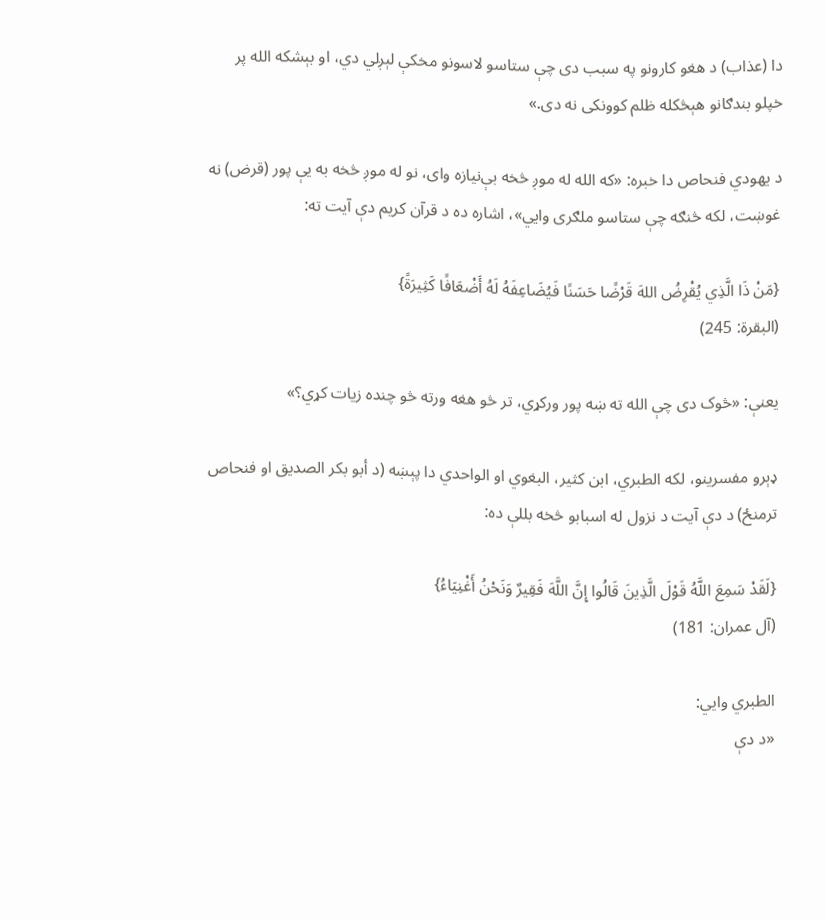دا (عذاب) د هغو کارونو په سبب دی چې ستاسو لاسونو مخکې لېږلي دي، او بېشکه الله پر خپلو بندګانو هېڅکله ظلم کوونکی نه دی.»

د یهودي فنحاص دا خبره: «که الله له موږ څخه بې‌نیازه وای، نو له موږ څخه به یې پور (قرض) نه غوښت، لکه څنګه چې ستاسو ملګری وایي»، اشاره ده د قرآن کریم دې آیت ته:

{مَنْ ذَا الَّذِي يُقْرِضُ اللهَ قَرْضًا حَسَنًا فَيُضَاعِفَهُ لَهُ أَضْعَافًا كَثِيرَةً}
(البقرة: 245)

یعنې: «څوک دی چې الله ته ښه پور ورکړي، تر څو هغه ورته څو چنده زیات کړي؟»

ډېرو مفسرینو، لکه الطبري، ابن كثير، البغوي او الواحدي دا پېښه (د أبو بكر الصديق او فنحاص ترمنځ) د دې آیت د نزول له اسبابو څخه بللې ده:

{لَقَدْ سَمِعَ اللَّهُ قَوْلَ الَّذِينَ قَالُوا إِنَّ اللَّهَ فَقِيرٌ وَنَحْنُ أَغْنِيَاءُ}
(آل عمران: 181)

الطبري وایي:
«د دې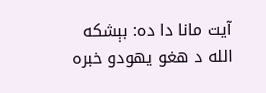آیت مانا دا ده: بېشکه الله د هغو یهودو خبره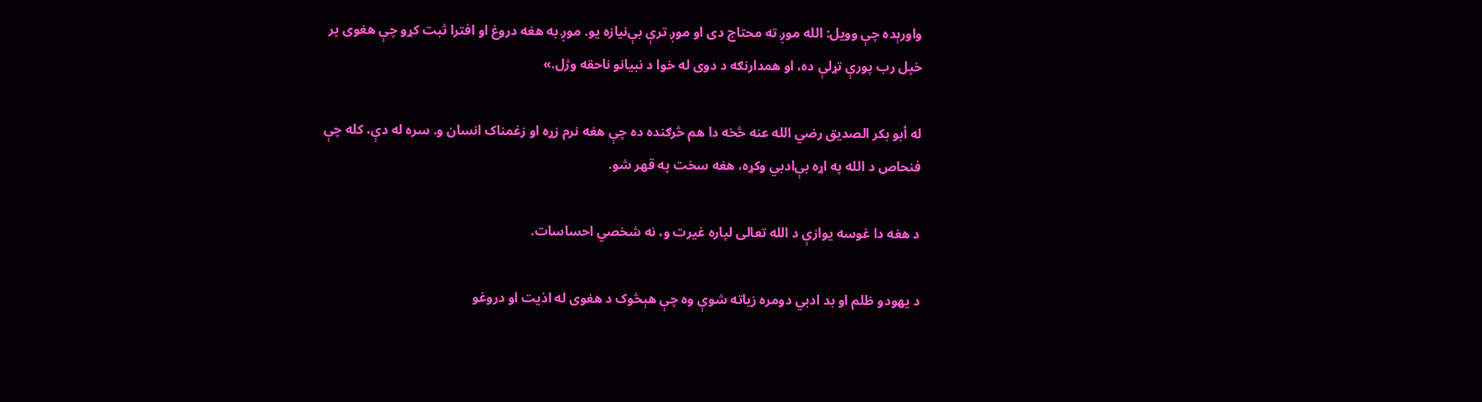واورېده چې وویل: الله موږ ته محتاج دی او موږ ترې بې‌نیازه یو. موږ به هغه دروغ او افترا ثبت کړو چې هغوی پر خپل رب پورې تړلې ده، او همدارنګه د دوی له خوا د نبیانو ناحقه وژل.»

له أبو بكر الصديق رضي الله عنه څخه دا هم څرګنده ده چې هغه نرم زړه او زغمناک انسان و. سره له دې، کله چې فنحاص د الله په اړه بې‌ادبي وکړه، هغه سخت په قهر شو.

د هغه دا غوسه یوازې د الله تعالی لپاره غیرت و، نه شخصي احساسات.

د یهودو ظلم او بد ادبي دومره زیاته شوې وه چې هېڅوک د هغوی له اذیت او دروغو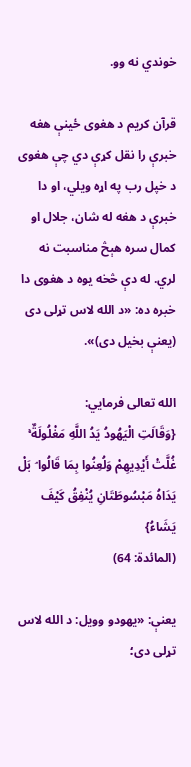خوندي نه وو.

قرآن کریم د هغوی ځینې هغه خبرې را نقل کړې دي چې هغوی د خپل رب په اړه ویلي، او دا خبرې د هغه له شان، جلال او کمال سره هېڅ مناسبت نه لري. له دې څخه یوه د هغوی دا خبره ده: «د الله لاس تړلی دی (یعنې بخیل دی)».

الله تعالی فرمایي:
{وَقَالَتِ الْيَهُودُ يَدُ اللَّهِ مَغْلُولَةٌ ۚ غُلَّتْ أَيْدِيهِمْ وَلُعِنُوا بِمَا قَالُوا ۘ بَلْ يَدَاهُ مَبْسُوطَتَانِ يُنْفِقُ كَيْفَ يَشَاءُ}
(المائدة: 64)

یعنې: «یهودو وویل: د الله لاس تړلی دی؛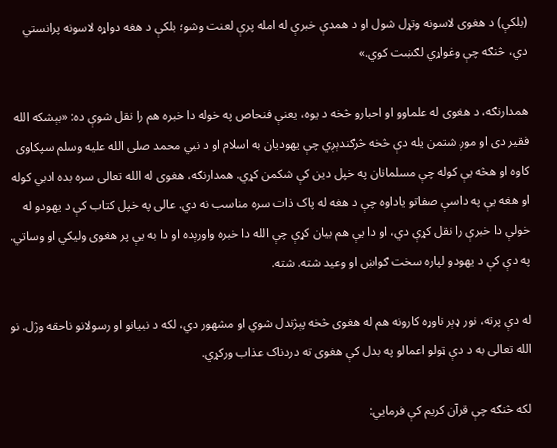(بلکې) د هغوی لاسونه وتړل شول او د همدې خبرې له امله پرې لعنت وشو؛ بلکې د هغه دواړه لاسونه پرانستي دي، څنګه چې وغواړي لګښت کوي.»

همدارنګه، د هغوی له علماوو او احبارو څخه د یوه، یعنې فنحاص په خوله دا خبره هم را نقل شوې ده: «بېشکه الله فقیر دی او موږ شتمن یله دې څخه څرګندېږي چې یهودیان به اسلام او د نبي محمد صلى الله عليه وسلم سپکاوی کاوه او هڅه یې کوله چې مسلمانان په خپل دین کې شکمن کړي. همدارنګه، هغوی له الله تعالی سره بده ادبي کوله او هغه یې په داسې صفاتو یاداوه چې د هغه له پاک ذات سره مناسب نه دي. عالی په خپل کتاب کې د یهودو له خولې دا خبرې را نقل کړې دي، او دا یې هم بیان کړې چې الله دا خبره واورېده او دا به یې پر هغوی ولیکي او وساتي. په دې کې د یهودو لپاره سخت ګواښ او وعید شته. شته.

له دې پرته، نور ډېر ناوړه کارونه هم له هغوی څخه پېژندل شوي او مشهور دي، لکه د نبیانو او رسولانو ناحقه وژل. نو الله تعالی به د دې ټولو اعمالو په بدل کې هغوی ته دردناک عذاب ورکړي.

لکه څنګه چې قرآن کریم کې فرمایي: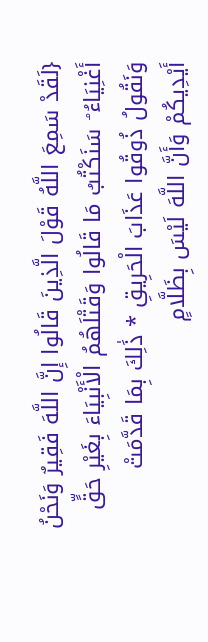{لَقَدْ سَمِعَ اللَّهُ قَوْلَ الَّذِينَ قَالُوا إِنَّ اللَّهَ فَقِيرٌ وَنَحْنُ أَغْنِيَاءُ ۘ سَنَكْتُبُ مَا قَالُوا وَقَتْلَهُمُ الْأَنْبِيَاءَ بِغَيْرِ حَقٍّ وَنَقُولُ ذُوقُوا عَذَابَ الْحَرِيقِ * ذَٰلِكَ بِمَا قَدَّمَتْ أَيْدِيكُمْ وَأَنَّ اللَّهَ لَيْسَ بِظَلَّامٍ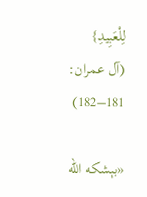لِلْعَبِيدِ}
(آل عمران: 181–182)

«بېشکه الله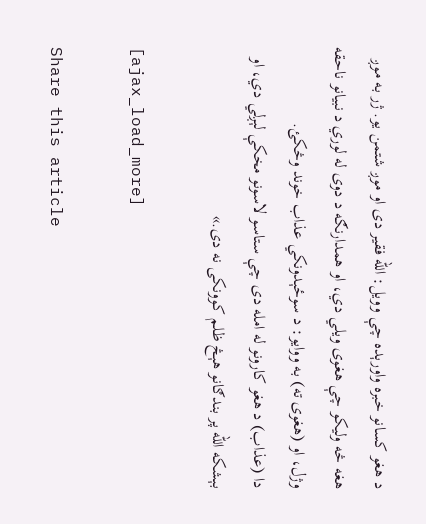د هغو کسانو خبره واورېده چې وویل: الله فقیر دی او موږ شتمن یو. ژر به موږ هغه څه ولیکو چې هغوی ویلي دي، او همدارنګه د دوی له لوري د نبیانو ناحقه وژل، او (هغوی ته) به ووایو: د سوځېدونکي عذاب خوند وڅکئ.
دا (عذاب) د هغو کارونو له امله دی چې ستاسو لاسونو مخکې لېږلي دي، او بېشکه الله پر بندګانو هېڅ ظلم کوونکی نه دی.»

[ajax_load_more]

Share this article